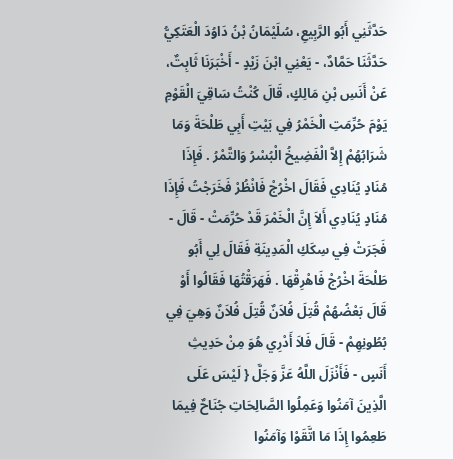حَدَّثَنِي أَبُو الرَّبِيعِ، سُلَيْمَانُ بْنُ دَاوُدَ الْعَتَكِيُّ حَدَّثَنَا حَمَّادٌ، - يَعْنِي ابْنَ زَيْدٍ - أَخْبَرَنَا ثَابِتٌ، عَنْ أَنَسِ بْنِ مَالِكٍ، قَالَ كُنْتُ سَاقِيَ الْقَوْمِ يَوْمَ حُرِّمَتِ الْخَمْرُ فِي بَيْتِ أَبِي طَلْحَةَ وَمَا شَرَابُهُمْ إِلاَّ الْفَضِيخُ الْبُسْرُ وَالتَّمْرُ . فَإِذَا مُنَادٍ يُنَادِي فَقَالَ اخْرُجْ فَانْظُرْ فَخَرَجْتُ فَإِذَا مُنَادٍ يُنَادِي أَلاَ إِنَّ الْخَمْرَ قَدْ حُرِّمَتْ - قَالَ - فَجَرَتْ فِي سِكَكِ الْمَدِينَةِ فَقَالَ لِي أَبُو طَلْحَةَ اخْرُجْ فَاهْرِقْهَا . فَهَرَقْتُهَا فَقَالُوا أَوْ قَالَ بَعْضُهُمْ قُتِلَ فُلاَنٌ قُتِلَ فُلاَنٌ وَهِيَ فِي بُطُونِهِمْ - قَالَ فَلاَ أَدْرِي هُوَ مِنْ حَدِيثِ أَنَسٍ - فَأَنْزَلَ اللَّهُ عَزَّ وَجَلَّ { لَيْسَ عَلَى الَّذِينَ آمَنُوا وَعَمِلُوا الصَّالِحَاتِ جُنَاحٌ فِيمَا طَعِمُوا إِذَا مَا اتَّقَوْا وَآمَنُوا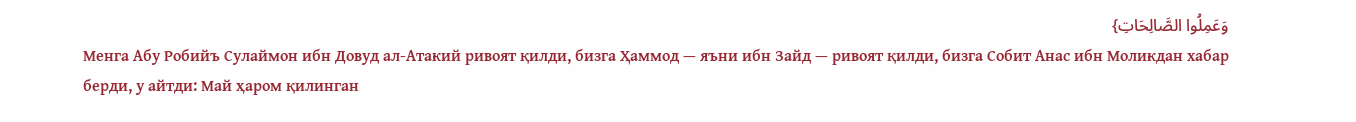وَعَمِلُوا الصَّالِحَاتِ}
Менга Абу Робийъ Сулаймон ибн Довуд ал-Атакий ривоят қилди, бизга Ҳаммод — яъни ибн Зайд — ривоят қилди, бизга Собит Анас ибн Моликдан хабар берди, у айтди: Май ҳаром қилинган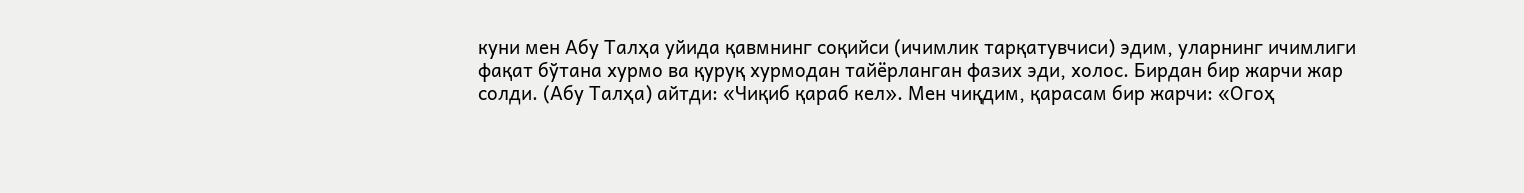куни мен Абу Талҳа уйида қавмнинг соқийси (ичимлик тарқатувчиси) эдим, уларнинг ичимлиги фақат бўтана хурмо ва қуруқ хурмодан тайёрланган фазих эди, холос. Бирдан бир жарчи жар солди. (Абу Талҳа) айтди: «Чиқиб қараб кел». Мен чиқдим, қарасам бир жарчи: «Огоҳ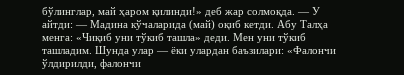бўлинглар, май ҳаром қилинди!» деб жар солмоқда. — У айтди: — Мадина кўчаларида (май) оқиб кетди. Абу Талҳа менга: «Чиқиб уни тўкиб ташла» деди. Мен уни тўкиб ташладим. Шунда улар — ёки улардан баъзилари: «Фалончи ўлдирилди, фалончи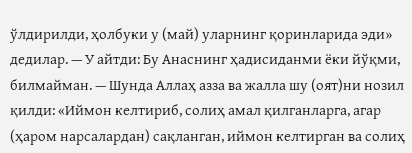ўлдирилди, ҳолбуки у (май) уларнинг қоринларида эди» дедилар. — У айтди: Бу Анаснинг ҳадисиданми ёки йўқми, билмайман. — Шунда Аллаҳ азза ва жалла шу (оят)ни нозил қилди: «Иймон келтириб, солиҳ амал қилганларга, агар (ҳаром нарсалардан) сақланган, иймон келтирган ва солиҳ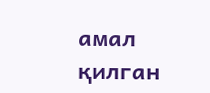амал қилган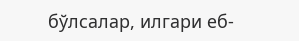бўлсалар, илгари еб-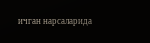ичган нарсаларида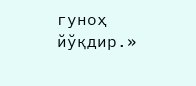гуноҳ йўқдир.»